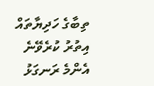ތިބާގެ ހަދިޔާތައް އިތުރު ކުރެވޭނެ އެންމެ ރަނގަޅު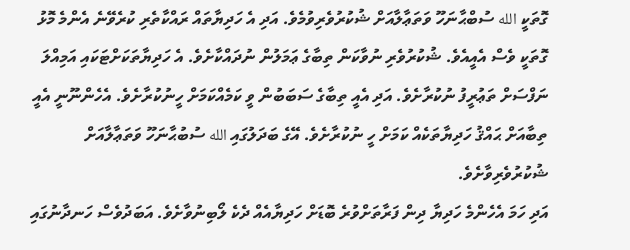ގޮތަކީ الله ސުބްޙާނަހޫ ވަތަޢާލާއަށް ޝުކުރުވެރިވުމެވެ. އަދި އެ ހަދިޔާތައް ރައްކާތެރި ކުރެވޭނެ އެންމެ މޮޅު ގޮތަކީ ވެސް އެއީއެވެ. ޝުކުރުވެރި ނުވާކަން ތިބާގެ ޢަމަލުން ނުދައްކާށެވެ. އެ ހަދިޔާތަކަށްޓަކައި އަމިއްލަ ނަފްސަށް ތަޢުރީފު ނުކުރާށެވެ. އަދި އެއީ ތިބާގެ ސަބަބުން ވީ ކަމެއްކަމަށް ހީނުކުރާށެވެ. އެހެންނޫނީ އެއީ ތިބާއަށް ޙައްޤު ހަދިޔާތަކެއް ކަމަށް ހީ ނުކުރާށެވެ. އޭގެ ބަދަލުގައި الله ސުބުޙާނަހޫ ވަތަޢާލާއަށް ޝުކުރުވެރިވާށެވެ.
އަދި ހަމަ އެހެންމެ ހަދިޔާ ދިން ފަރާތަށްވުރެ ބޮޑަށް ހަދިޔާއެއް ދެކެ ލޯބިނުވާށެވެ. އަބަދުވެސް ހަނދާނުގައި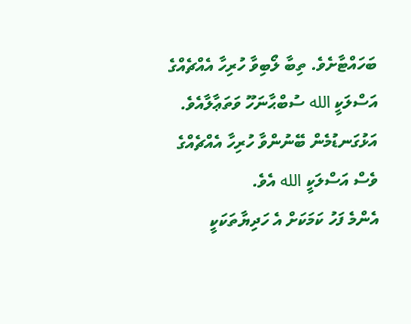ބަހައްޓާށެވެ. ތިބާ ލޯބިވާ ހުރިހާ އެއްޗެއްގެ އަސްލަކީ الله ސުބްޙާނަހޫ ވަތަޢާލާއެވެ. އަޅުގަނޑުމެން ބޭނުންވާ ހުރިހާ އެއްޗެއްގެ ވެސް އަސްލަކީ الله އެވެ.
އެންމެ ފަހު ކަމަކަށް އެ ހަދިޔާތަކަކީ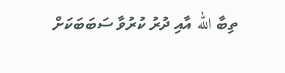ތިބާ الله އާއި ދުރު ކުރުވާ ސަބަބަކަށް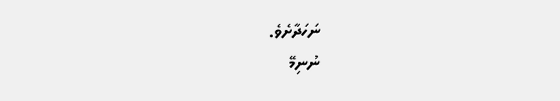ނަހަދާށެވެ.
ނުނިމޭ